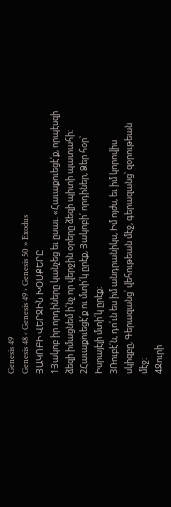Genesis 49
Genesis 48 ‹ Genesis 49 › Genesis 50 » Exodus
ՅԱԿՈԲԻ ՎԵՐՋԻՆ ԽՕՍՔԵՐԸ
1Յակոբ իր որդիները կանչեց եւ ըսաւ. «Հաւաքուեցէ՛ք, որպէսզի ձեզի իմացնեմ ի՛նչ որ վերջին օրերը ձեզի պիտի պատահի։
2Հաւաքուեցէ՛ք ու մտի՛կ ըրէք, Յակոբի՛ որդիներ, Ձեր հօր՝ Իսրայէլի մտի՛կ ըրէք։
3Ռուբէ՛ն, դո՛ւն ես իմ անդրանիկս, Իմ ոյժս, եւ իմ կորովիս սկիզբը, Գերազանց՝ վեհութեան մէջ, գերազանց՝ զօրութեան մէջ։
4Ջուրի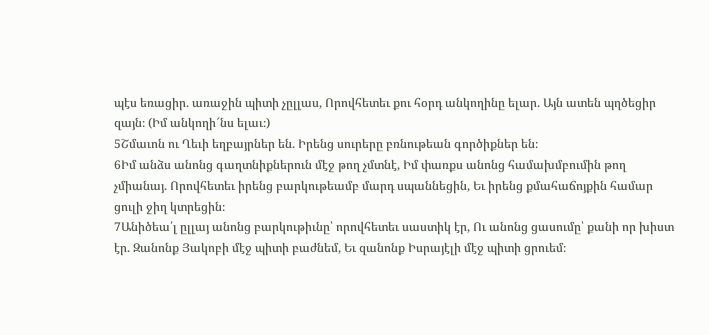պէս եռացիր. առաջին պիտի չըլլաս, Որովհետեւ քու հօրդ անկողինը ելար. Այն ատեն պղծեցիր զայն։ (Իմ անկողի՜նս ելաւ։)
5Շմաւոն ու Ղեւի եղբայրներ են. Իրենց սուրերը բռնութեան գործիքներ են։
6Իմ անձս անոնց գաղտնիքներուն մէջ թող չմտնէ, Իմ փառքս անոնց համախմբումին թող չմիանայ. Որովհետեւ իրենց բարկութեամբ մարդ սպաննեցին, Եւ իրենց քմահաճոյքին համար ցուլի ջիղ կտրեցին։
7Անիծեա՛լ ըլլայ անոնց բարկութիւնը՝ որովհետեւ սաստիկ էր, Ու անոնց ցասումը՝ քանի որ խիստ էր. Զանոնք Յակոբի մէջ պիտի բաժնեմ, Եւ զանոնք Իսրայէլի մէջ պիտի ցրուեմ։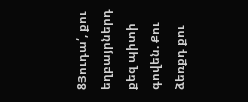8Յուդա՛, քու եղբայրներդ քեզ պիտի գովեն. Քու ձեռքդ քու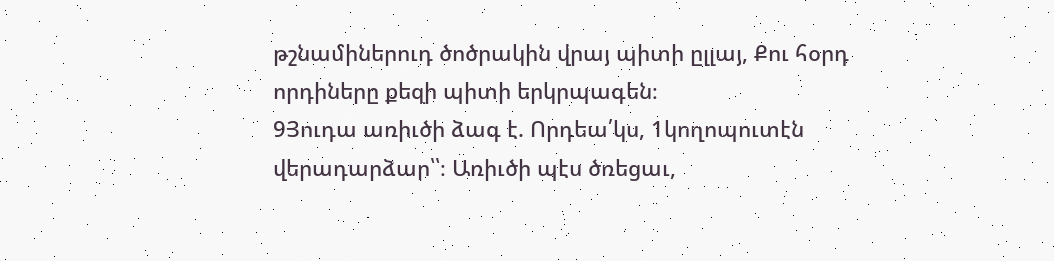թշնամիներուդ ծոծրակին վրայ պիտի ըլլայ, Քու հօրդ որդիները քեզի պիտի երկրպագեն։
9Յուդա առիւծի ձագ է. Որդեա՛կս, 1կողոպուտէն վերադարձար՝՝։ Առիւծի պէս ծռեցաւ,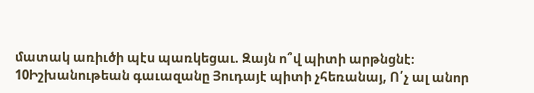մատակ առիւծի պէս պառկեցաւ. Զայն ո՞վ պիտի արթնցնէ։
10Իշխանութեան գաւազանը Յուդայէ պիտի չհեռանայ, Ո՛չ ալ անոր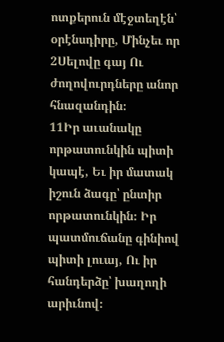ոտքերուն մէջտեղէն՝ օրէնսդիրը, Մինչեւ որ 2Սելովը գայ Ու ժողովուրդները անոր հնազանդին։
11Իր աւանակը որթատունկին պիտի կապէ, Եւ իր մատակ իշուն ձագը՝ ընտիր որթատունկին։ Իր պատմուճանը գինիով պիտի լուայ, Ու իր հանդերձը՝ խաղողի արիւնով։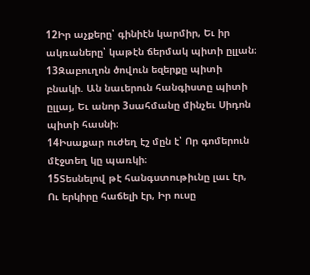12Իր աչքերը՝ գինիէն կարմիր, Եւ իր ակռաները՝ կաթէն ճերմակ պիտի ըլլան։
13Զաբուղոն ծովուն եզերքը պիտի բնակի. Ան նաւերուն հանգիստը պիտի ըլլայ, Եւ անոր 3սահմանը մինչեւ Սիդոն պիտի հասնի։
14Իսաքար ուժեղ էշ մըն է՝ Որ գոմերուն մէջտեղ կը պառկի։
15Տեսնելով թէ հանգստութիւնը լաւ էր, Ու երկիրը հաճելի էր, Իր ուսը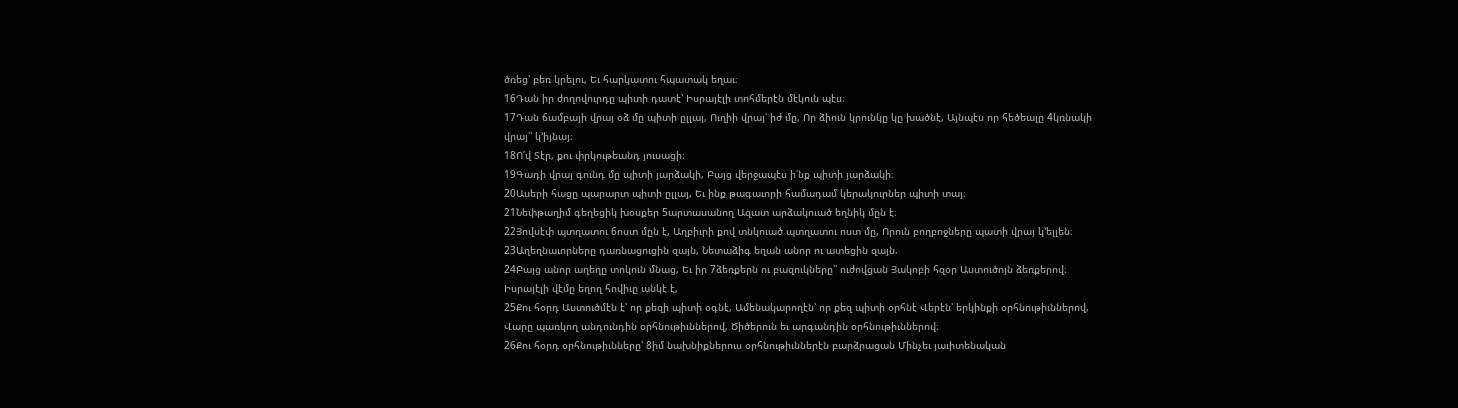ծռեց՝ բեռ կրելու, Եւ հարկատու հպատակ եղաւ։
16Դան իր ժողովուրդը պիտի դատէ՝ Իսրայէլի տոհմերէն մէկուն պէս։
17Դան ճամբայի վրայ օձ մը պիտի ըլլայ, Ուղիի վրայ՝ իժ մը, Որ ձիուն կրունկը կը խածնէ, Այնպէս որ հեծեալը 4կռնակի վրայ՝՝ կ’իյնայ։
18Ո՛վ Տէր, քու փրկութեանդ յուսացի։
19Գադի վրայ գունդ մը պիտի յարձակի, Բայց վերջապէս ի՛նք պիտի յարձակի։
20Ասերի հացը պարարտ պիտի ըլլայ, Եւ ինք թագաւորի համադամ կերակուրներ պիտի տայ։
21Նեփթաղիմ գեղեցիկ խօսքեր 5արտասանող Ազատ արձակուած եղնիկ մըն է։
22Յովսէփ պտղատու 6ոստ մըն է, Աղբիւրի քով տնկուած պտղատու ոստ մը, Որուն բողբոջները պատի վրայ կ’ելլեն։
23Աղեղնաւորները դառնացուցին զայն, Նետաձիգ եղան անոր ու ատեցին զայն.
24Բայց անոր աղեղը տոկուն մնաց, Եւ իր 7ձեռքերն ու բազուկները՝՝ ուժովցան Յակոբի հզօր Աստուծոյն ձեռքերով։ Իսրայէլի վէմը եղող հովիւը անկէ է,
25Քու հօրդ Աստուծմէն է՝ որ քեզի պիտի օգնէ, Ամենակարողէն՝ որ քեզ պիտի օրհնէ Վերէն՝ երկինքի օրհնութիւններով, Վարը պառկող անդունդին օրհնութիւններով, Ծիծերուն եւ արգանդին օրհնութիւններով։
26Քու հօրդ օրհնութիւնները՝ 8իմ նախնիքներուս օրհնութիւններէն բարձրացան Մինչեւ յաւիտենական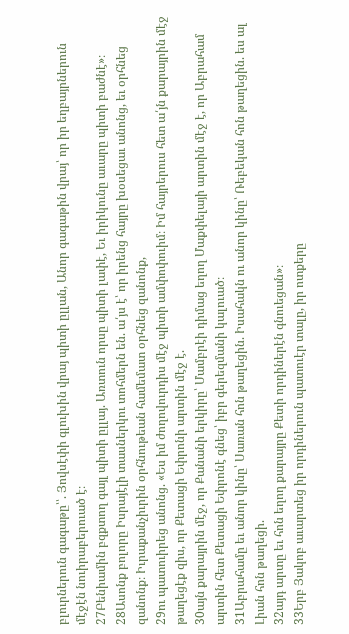բլուրներուն գագաթը՝՝. Յովսէփի գլուխին վրայ պիտի ըլլան, Անոր գագաթին վրայ՝ որ իր եղբայրներուն մէջէն նուիրաբերուած է։
27Բենիամին բզքտող գայլ պիտի ըլլայ. Առտուն որսը պիտի լափէ, Եւ իրիկունը աւարը պիտի բաժնէ»։
28Ասոնք բոլորը Իսրայէլի տասներկու տոհմերն են. ա՛յս է՝ որ իրենց հայրը խօսեցաւ անոնց, եւ օրհնեց զանոնք։ Իւրաքանչիւրին օրհնութեան համեմատ օրհնեց զանոնք,
29ու պատուիրեց անոնց. «Ես իմ ժողովուրդիս մէջ պիտի ամփոփուիմ։ Իմ հայրերուս հետ ա՛յն քարայրին մէջ թաղեցէք զիս, որ Քետացի Եփրոնի արտին մէջ է.
30այն քարայրին մէջ, որ Քանանի երկիրը՝ Մամբրէի դիմաց եղող Մաքփելայի արտին մէջ է, որ Աբրահամ արտին հետ Քետացի Եփրոնէ գնեց՝ իբր գերեզմանի կալուած։
31Աբրահամը եւ անոր կինը՝ Սառան հոն թաղեցին. Իսահակն ու անոր կինը՝ Ռեբեկան հոն թաղեցին. ես ալ Լիան հոն թաղեցի.
32այդ արտը եւ հոն եղող քարայրը Քետի որդիներէն գնուեցան»։
33Երբ Յակոբ աւարտեց իր որդիներուն պատուէր տալը, իր ոտքերը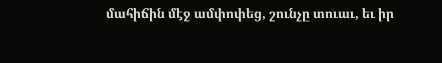մահիճին մէջ ամփոփեց, շունչը տուաւ, եւ իր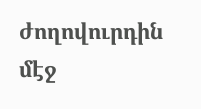ժողովուրդին մէջ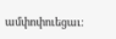ամփոփուեցաւ։